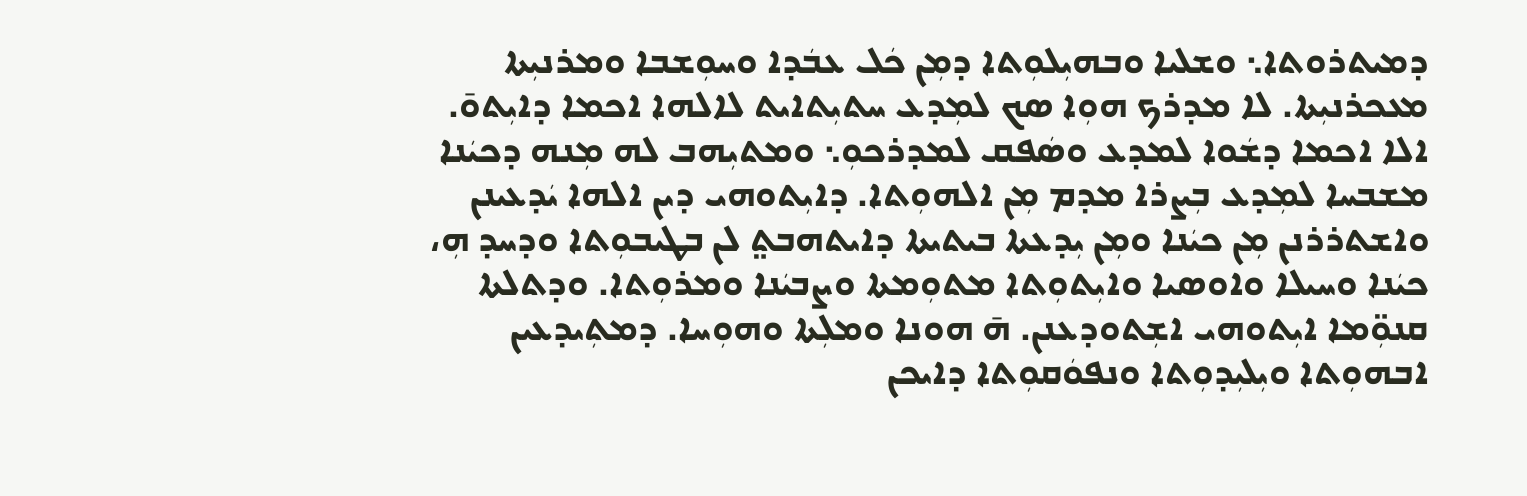ܕܡܝܬܪܘܬܐ܆ ܘܫܠܝܐ ܘܒܗܝܼܠܘܼܬܐ ܕܡܼܢ ܟܿܠ ܥܒܿܕܐ ܘܚܘܼܫܒܐ ܘܡܪܢܝܼܬܐ ܡܥܟܪܢܝܼܬܐ. ܠܐ ܡܕܪܟ ܗܘܼܐ ܣܟ ܠܡܼܕܥ ܚܬܝܼܬܐܝܬ ܠܐܠܗܐ ܐܟܡܐ ܕܐܝܼܬܘ̄. ܐܠܐ ܐܟܡܐ ܕܫܿܘܐ ܠܡܕܥ ܘܣܿܦܩ ܠܡܕܪܟܘܼ܆ ܘܡܬܝܼܗܒ ܠܗ ܡܼܢܗ ܕܟܝܿܢܐ ܡܫܒܚܐ ܠܡܼܕܥ ܒܼܨܪܐ ܡܕܡ ܡܼܢ ܐܠܗܘܼܬܐ. ܕܐܝܼܬܘܗܝ ܕܝܢ ܐܠܗܐ ܝܿܕܥܝܢܢ ܘܐܫܬܪܪܢܢ ܡܼܢ ܟܝܿܢܐ ܘܡܼܢ ܝܼܕܥܬܐ ܒܝܬܝܬܐ ܕܐܝܬܗܒܬ݀ ܠܢ ܒܛܝܒܘܼܬܐ ܘܕܚܕ ܗܼ، ܟܝܿܢܐ ܘܚܝܠܐ ܘܐܘܣܝܐ ܘܐܝܼܬܘܼܬܐ ܡܬܘܼܡܬܐ ܘܨܒܝܿܢܐ ܘܡܪܘܼܬܐ. ܘܕܬܠܬܐ ܩܢܘܼ̈ܡܐ ܐܝܼܬܘܗܝ ܐܫܼܬܘܕܥܢܢ. ܗ̄ ܗܘܢܐ ܘܡܠܼܬܐ ܘܗܘܼܚܐ. ܕܡܬܼܝܕܥܝܢ ܐܒܗܘܼܬܐ ܘܝܼܠܝܼܕܘܼܬܐ ܘܢܦܘܿܩܘܼܬܐ ܕܐܝܟܢ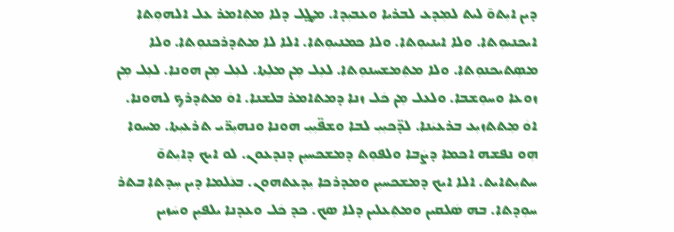ܕܝܢ ܐܝܼܬܘ̄ ܠܝܬ ܠܡܼܕܥ ܠܒܪܝܐ ܘܥܒܝܼܕܐ. ܡܛ݀ܠ ܕܠܐ ܡܬܼܐܡܪ ܥܠ ܐܠܗܘܼܬܐ ܐܝܟܢܝܘܼܬܐ. ܘܠܐ ܐܝܢܝܘܼܬܐ. ܘܠܐ ܟܡܢܝܘܼܬܐ. ܐܠܐ ܠܐ ܡܬܕܪܟܢܘܼܬܐ. ܘܠܐ ܡܣܼܬܝܟܢܘܼܬܐ. ܘܠܐ ܡܬܼܡܫܚܢܘܼܬܐ. ܠܥܼܠ ܡܼܢ ܡܠܼܬܐ. ܠܥܼܠ ܡܼܢ ܗܘܢܐ. ܠܥܼܠ ܡܼܢ ܙܘܥܐ ܘܚܘܼܫܒܐ. ܘܠܥܠ ܡܼܢ ܟܿܠ ܙܢܐ ܕܡܬܐܡܪ ܒܠܫܢܐ. ܐܘܿ ܡܬܕܪܟ ܠܗܘܢܐ. ܐܘܿ ܡܼܬܬܙܝܼܥ ܒܪܥܝܿܢܐ. ܠܕ̈ܟܝܼܝܼ ܠܒܐ ܘܫܦ̈ܝܼܝܼ ܗܘܢܐ ܘܢܗܝܼܪ̈ܝ ܬܪܥܝܼܬܐ. ܡܚܘܐ ܗܼܘ ܢܦܫܗ ܐܟܡܐ ܕܨܿܒܐ ܘܠܦܘܼܬ ܕܡܫܟܚܝܼܢ ܕܢܕܥܘܢ. ܠܘ ܐܝܟ ܕܐܝܼܬܘ̄ ܚܬܝܼܬܐܝܬ. ܐܠܐ ܐܝܟ ܕܡܫܟܚܝܼܢ ܘܡܕܪܟܐ ܝܼܕܥܬܗܘܢ. ܒܥܿܠܡܐ ܕܝܢ ܚܼܕܬܐ ܒܬܪ ܚܘܼܕܬܐ. ܒܗ ܣܿܠܩܝܢ ܘܡܬܼܥܠܝܢ ܕܠܐ ܣܟ. ܟܕ ܟܿܠ ܘܥܕܢܐ ܝܠܦܝܼܢ ܘܚܿܙܝܢ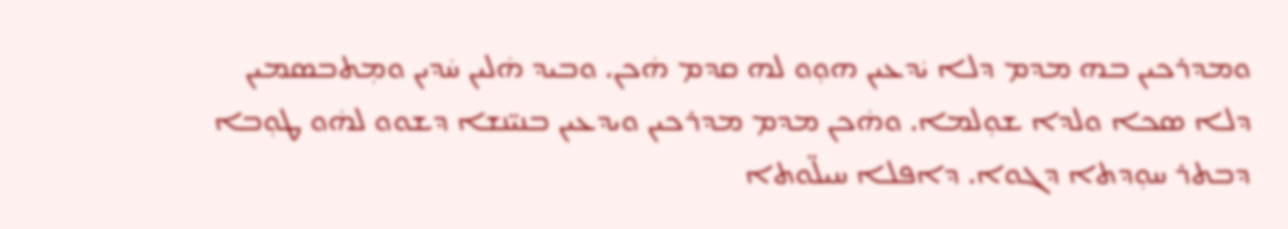ܘܡܕܪܟܝܢ ܒܗ ܡܕܡ ܕܠܐ ܝܿܕܥܝܢ ܗܘܼܘ ܠܗ ܩܕܡ ܗܿܟܢ. ܘܒܝܕ ܗܿܠܝܢ ܚܿܕܝܢ ܘܡܼܬܒܣܡܝܢ ܕܠܐ ܣܟܐ ܘܠܕܐ ܫܘܼܠܡܐ. ܘܗܿܟܢ ܡܕܡ ܡܕܪܟܝܢ ܘܝܕܥܝܢ ܒܢܝ̈ܢܫܐ ܕܫܘܘ ܠܗܿܘ ܛܘܼܒܐ ܕܒܬܪ ܚܘܼܕܬܐ ܕܓܘܐ. ܕܐܦܠܐ ܚܝܠ̈ܘܬܐ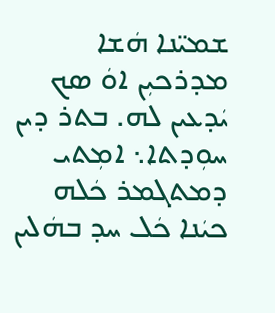ܫܡܝ̈ܢܐ ܗܿܫܐ ܡܕܪܟܝܼܢ ܐܘܿ ܣܟ ܝܿܕܥܝܢ ܠܗ. ܒܬܪ ܕܝܢ ܚܘܼܕܬܐ܆ ܐܡܼܬܝ ܕܡܬܓܡܪ ܟܿܠܗ ܟܝܿܢܐ ܟܿܠ ܚܕ ܒܗܿܠܝܢ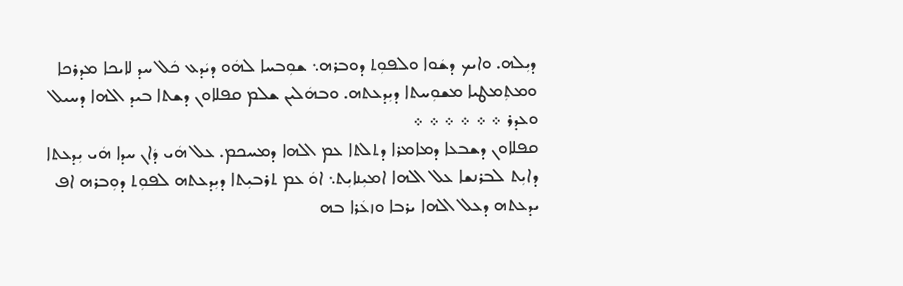ܕܝܼܠܗ. ܘܐܝܟ ܕܫܿܘܐ ܘܠܦܘܼܬ ܕܘܒܪܗ܆ ܫܘܼܒܚܐ ܠܗܿܘ ܕܝܿܕܥ ܟܿܠ ܚܕ ܠܐܝܟܐ ܡܕܪܟܐ ܘܡܬܼܡܛܝܐ ܡܫܘܼܚܬܐ ܕܝܼܕܥܬܗ. ܘܒܗܿܠܝܢ ܫܠܡ ܩܦܠܐܘܢ ܕܫܬܐ ܒܝܕ ܐܠܗܐ ܕܚܝܠ ܘܥܕܪ ܀ ܀ ܀ ܀ ܀ ܀
ܩܦܠܐܘܢ ܕܫܒܥܐ ܕܡܐܡܪܐ ܕܬܠܬܐ ܥܡ ܐܠܗܐ ܕܡܚܟܡ. ܥܠ ܗܿܝ ܕܿܐܢ ܚܕܐ ܗܿܝ ܝܼܕܥܬܐ ܕܐܝܼܬ ܠܒܪܢܫܐ ܥܠ ܐܠܗܐ ܐܡܝܼܢܐܝܼܬ܆ ܐܘܿ ܥܡ ܬܪܒܝܼܬܐ ܕܝܼܕܥܬܗ ܠܦܘܼܬ ܕܘܼܒܪܗ ܐܦ ܝܕܥܬܗ ܕܥܠ ܐܠܗܐ ܝܪܒܐ ܘܙܥܿܪܐ ܒܗ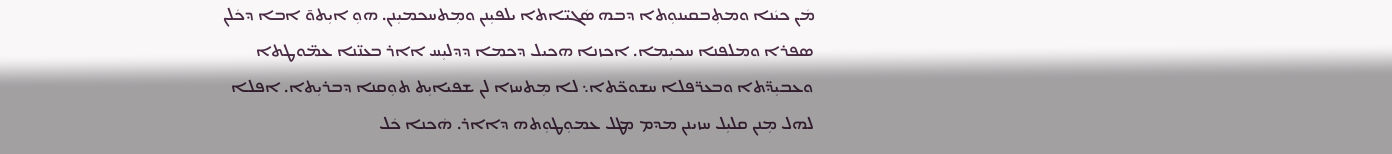ܡܿܢ ܟܝܿܢܐ ܘܡܬܼܒܩܝܢܘܼܬܐ ܕܒܗ ܣܿܓܝ̈ܐܬܐ ܝܠܦܝܼܢܢ ܘܡܼܬܚܟܡܝܼܢܢ. ܗܘܼ ܐܝܼܬܘ̄ ܐܒܐ ܕܟܿܠܢ ܣܦܪܐ ܘܡܠܦܢܐ ܚܟܝܼܡܐ. ܐܟܙܢܐ ܗܟܝܠ ܕܟܡܐ ܕܕܠܝܼܚ ܐܐܪ ܒܥܢ̈ܢܐ ܥܡ̈ܘܛܬܐ ܘܥܒܝܼܕ̈ܬܐ ܘܒܥܪ̈ܦܠܐ ܚܫܘܟ̈ܬܐ܆ ܠܐ ܡܼܬܚܙܐ ܠܢ ܫܦܝܐܝܼܬ ܬܘܼܩܢܐ ܕܒܪܝܼܬܐ. ܐܦܠܐ ܠܗܠ ܡܼܢܢ ܩܠܝܼܠ ܚܙܝܢܢ ܡܕܡ ܡܛܠ ܥܡܘܼܛܘܼܬܗ ܕܐܐܪ. ܗܿܟܢܐ ܟܿܠ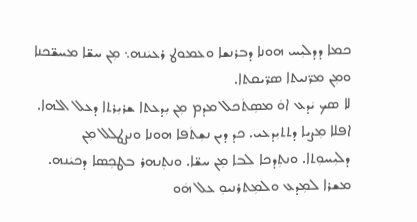ܟܡܐ ܕܕܠܝܼܚ ܗܘܢܐ ܕܒܪܢܫܐ ܘܥܡܘܛ ܪܥܝܿܢܗ܆ ܡܼܢ ܚܫ̈ܐ ܡܚܫ̈ܟܢܐ ܘܡܼܢ ܡܪ̈ܢܝܬܐ ܣܪ̈ܝܩܬܐ.
ܠܐ ܣܟ ܝܿܕܥ ܐܘܿ ܡܣܼܬܿܟܠ ܡܕܡ ܡܼܢ ܝܼܕܥܬܐ ܫܪܝܼܪܬܐ ܕܥܠ ܐܠܗܐ. ܐܦܠܐ ܡܼܨܝܐ ܕܬܬܝܼܕܥܝ. ܟܕ ܕܝܢ ܢܫܼܬܿܦܐ ܗܘܢܐ ܘܢܨܛܠܠ ܡܼܢ ܕܠܝܼܚܘܼܬܐ. ܘܢܬܼܕܟܐ ܠܒܐ ܡܼܢ ܚܫ̈ܐ. ܘܢܬܼܢܗܪ ܒܛܟܼܣܐ ܕܟܝܿܢܗ. ܡܫܪܐ ܠܡܼܕܥ ܘܠܡܼܬܪܢܝܘܼ ܥܠ ܗܿܘ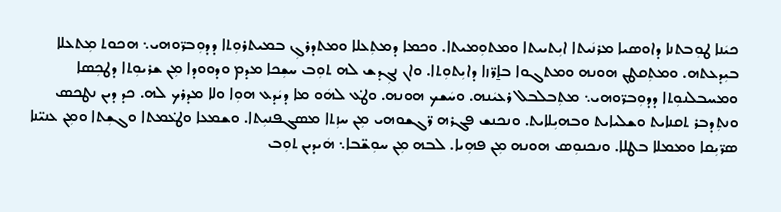ܟܝܿܢܐ ܛܘܼܒܬܢܐ ܕܐܘܣܝܐ ܡܪܢܿܝܬܐ ܐܝܼܬܝܝܬܐ ܘܡܬܘܼܡܝܬܐ. ܘܟܡܐ ܕܡܬܼܥܠܐ ܘܡܬܕܪܓܼ ܒܡܝܬܪܘܼܬܐ ܕܕܘܼܒܪ̈ܘܗܝ܆ ܗܟܘܬ ܡܼܬܥܠܐ ܒܝܼܕܥܬܗ. ܘܡܬܼܩܛܢ ܗܘܢܗ ܘܡܬܓܘܐ ܒܐ̱ܪ̈ܙܐ ܕܐܝܼܬܘܼܬܐ. ܘܐܢ ܢܓܼܕܫ ܠܗ ܬܘܼܒ ܚܫܼܟܐ ܡܕܡ ܘܕܘܘܕܐ ܡܼܢ ܫܪܝܘܼܬܐ ܕܛܟܼܣܐ ܘܡܚܒܠܢܘܼܬܐ ܕܕܘܼܒܪ̈ܘܗܝ܆ ܡܬܼܒܠܒܠ ܪܥܝܿܢܗ. ܘܚܿܫܟ ܗܘܢܗ. ܘܛ݀ܥ ܠܗܿܘ ܡܐ ܕܝܿܕܥ ܗܘܼܐ ܘܠܐ ܡܕܪܟ ܠܗ. ܟܕ ܕܝܢ ܢܛܟܣ ܘܢܬܼܕܒܪ ܬܩܢܐܝܬ ܘܫܠܝܐܝܬ ܘܒܗܝܼܠܐܝܬ. ܘܢܟܢܫ ܦܓܪܗ ܪ̈ܓܫܘܗܝ ܡܼܢ ܚܙܼܬܐ ܡܣܓܦܢܝܼܬܐ. ܘܫܡܥܐ ܘܛ݀ܥܡܬܐ ܘܓܫܼܬܐ ܘܡܼܢ ܥܢܝ̈ܢܐ ܣܪ̈ܝܼܩܐ ܘܡܡܠܐ ܒܛܠܐ. ܘܢܟܢܘܼܣ ܗܘܢܗ ܡܼܢ ܦܗܼܝܐ. ܠܒܗ ܡܼܢ ܚܘܼܫ̈ܒܐ܆ ܗܿܝܕܝܢ ܬܘܼܒ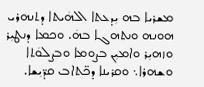ܡܫܪܝܐ ܒܗ ܝܼܕܥܬܐ ܐܠܗܿܝܬܐ ܕܬܢܗܪܝ ܗܘܢܗ ܘܢܬܗܓܐ ܒܗܿ. ܘܟܡܐ ܕܢܛܝܼܪ ܘܙܗܝܼܪ ܘܐܡܝܼܢ ܒܨܘܡܐ ܘܒܨܠܘܿܬܐ ܘܫܗܪܐ܆ ܘܩܪܝܢܐ ܕܟ̈ܬܐܒ ܩܕ̈ܝܼܫܐ.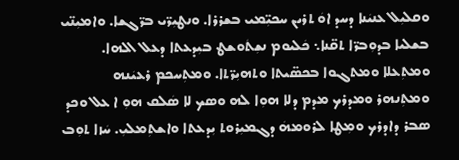ܘܩܠܝܼܠ ܥܢܝܿܢܐ ܕܚܕ ܐܘܿ ܬܪܝܢ ܚܟܝܼ̈ܡܝ ܒܫܪܪܐ. ܘܢܛܝܼܪ̈ܝ ܒܪ̈ܓܫܐ. ܘܐܡܝܼܢ̈ܝ ܒܫܠܝܐ ܒܕܘܼܒܪ̈ܐ ܬܩ̈ܢܐ܆ ܟܿܠܝܘܡ ܢܫܼܬܿܘܫܛ ܒܝܼܕܥܬܐ ܕܥܠ ܐܠܗܐ. ܘܡܬܼܥܠܐ ܘܡܬܓܘܐ ܒܟܣ̈ܝܬܐ ܘܬܗܝܼܪ̈ܬܐ. ܘܡܬܼܚܟܡ ܪܥܝܿܢܗ ܘܡܬܼܢܗܪ ܘܡܕܪܟ ܡܕܡ ܕܠܐ ܗܘܼܐ ܠܗ ܘܣܟ ܠܐ ܣܿܠܩ ܗܘܼ ܐ ܥܠ ܘܟܕ ܣܒܪ ܕܐܕܪܟ ܘܡܼܛܐ ܠܪܘܡܗܿ ܕܓܡܝܼܪܘܬ ܝܼܕܥܬܐ ܘܐܫܬܼܡܠܝܼ. ܚܿܙܐ ܬܘܼܒ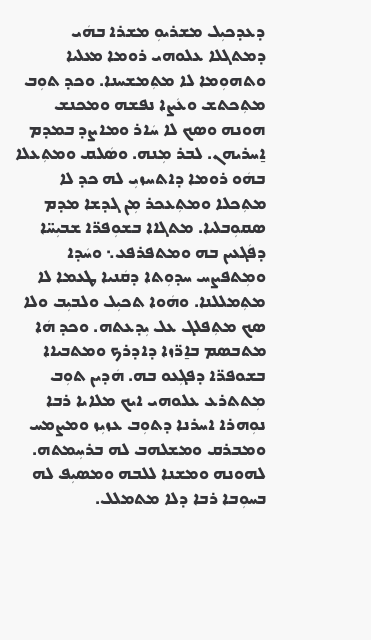ܕܥܕܟܝܼܠ ܡܫܪܝܘܼ ܡܫܪܐ ܒܗܿܝ ܕܡܬܓܠܐ ܥܠܘܗܝ ܪܘܡܐ ܡܥܠܝܐ ܘܬܗܘܼܡܐ ܠܐ ܡܬܼܡܫܚܢܐ. ܘܟܕ ܬܘܼܒ ܡܬܼܟܬܫ ܘܥܿܨܐ ܢܦܫܗ ܘܡܟܢܫ ܗܘܢܗ ܘܣܟ ܠܐ ܚܿܐܪ ܘܡܐܨܕ ܒܡܕܡ ܐ̱ܚܪܝܗܢ. ܠܒܪ ܡܼܢܗ. ܘܣܿܠܩ ܘܡܬܼܥܠܐ ܒܗܿܘ ܪܘܡܐ ܕܐܬܚܙܝܼ ܠܗ ܟܕ ܠܐ ܡܬܼܟܠܐ ܘܡܬܼܥܟܪ ܡܼܢ ܓܕܫܐ ܡܕܡ ܣܩܘܼܒܠܝܐ. ܡܬܓܐܐ ܒܫܘܼܦܪ̈ܐ ܫܒܝܼܚ̈ܐ ܕܦܿܓܥܝܢ ܒܗ ܘܡܬܦܪܦܥ܆ ܘܚܿܕܐ ܘܡܼܬܦܨܚ ܚܕܘܼܬܐ ܕܩܿܢܝܐ ܛܥܡܐ ܠܐ ܡܬܼܡܠܠܢܐ. ܘܗܿܘܐ ܬܟܝܼܠ ܘܠܒܝܼܒ ܘܠܐ ܣܟ ܡܬܼܦܠܓ ܥܠ ܝܼܕܥܬܗ. ܘܟܕ ܗܿܐ ܡܬܒܣܡ ܒܐ̱ܪ̈ܙܐ ܕܐܕܪܟ ܘܡܬܒܝܐܐ ܒܫܘܦܪ̈ܐ ܕܦܓܼܥܘ ܒܗ. ܗܿܕܝܢ ܬܘܼܒ ܡܼܬܬܪܥ ܥܠܘܗܝ ܐܝܟ ܡܠܐܝܐ ܪܒܐ ܢܘܼܗܪܐ ܐܚܪܢܐ ܕܬܘܼܒ ܥܙܝܼܙ ܘܡܨܡܚ ܘܡܒܪܩ ܘܡܫܠܗܒ ܠܗ ܒܪܚܼܡܬܗ. ܠܗܘܢܗ ܘܡܫܢܐ ܠܠܒܗ ܘܡܣܝܼܦ ܠܗ ܒܚܘܼܒܐ ܪܒܐ ܕܠܐ ܡܬܡܠܠ.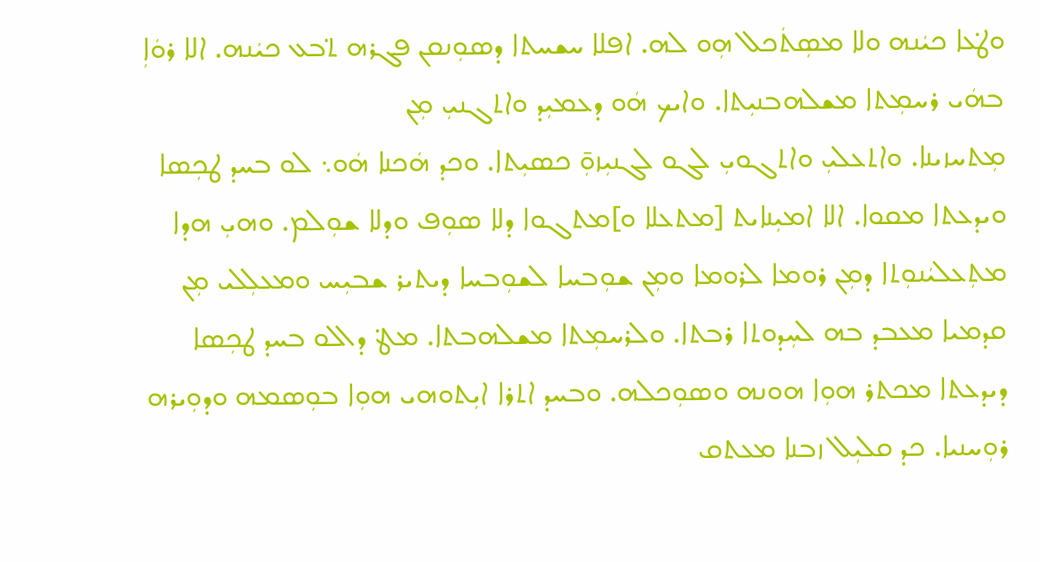ܘܛ݀ܥܐ ܟܝܿܢܗ ܘܠܐ ܡܣܼܬܿܟܠ ܗܼܘ ܠܗ. ܐܦܠܐ ܚܫܚܬܐ ܕܣܘܼܢܩܢ ܦܓܪܗ ܬ݀ܒܥ ܟܝܿܢܗ. ܐܠܐ ܪܘܿܐܼ ܒܗܿܝ ܪܚܡܼܬܐ ܡܫܠܗܒܢܝܼܬܐ. ܘܐܝܟ ܗܿܘ ܕܥܡܝܼܕ ܘܐܬܓܢܝܼ ܡܼܢ
ܡܼܬܚܙܝܢܐ. ܘܐܬܥܠܝܼ ܘܐܬܓܘܝܼ ܠܓܘ ܠܓܢܝܼܙܘܼ̄ ܟܣܝܼܬܐ. ܘܟܕ ܗܿܟܢܐ ܗܿܘ܆ ܠܘ ܒܚܕ ܛܟܼܣܐ ܘܝܕܥܬܐ ܡܩܘܐ. ܐܠܐ ܐܡܝܼܢܐܝܬ [ܡܬܥܠܐ ܘ]ܡܬܓܘܐ ܕܠܐ ܣܘܼܦ ܘܕܠܐ ܫܘܼܠܡ. ܘܗܝܼ ܗܕܐ ܡܬܼܥܠܝܿܢܘܼܬܐ ܕܡܼܢ ܪܘܡܐ ܠܪܘܡܐ ܘܡܼܢ ܫܘܼܒܚܐ ܠܫܘܼܒܚܐ ܕܝܬܝܪ ܫܒܝܼܚ ܘܡܥܠܼܠܝ ܡܼܢ ܩܕܡܝܐ ܡܥܒܕ ܒܗ ܠܚܼܕܘܬܐ ܪܒܬܐ. ܘܠܪܚܡܼܬܐ ܡܫܠܗܒܬܐ. ܡܛ݀ ܕܐܠܘ ܒܚܕ ܛܟܼܣܐ ܕܝܕܥܬܐ ܡܟܬܪ ܗܘܼܐ ܗܘܢܗ ܘܣܘܼܟܠܗ. ܘܒܚܕ ܐܬܪܐ ܐܝܼܬܘܗܝ ܗܘܼܐ ܒܘܼܣܡܗ ܘܕܘܼܝܪܗ ܪܘܼܚܢܝܐ. ܟܕ ܩܠܝܼܠ ܙܒܢܐ ܡܥܬܩ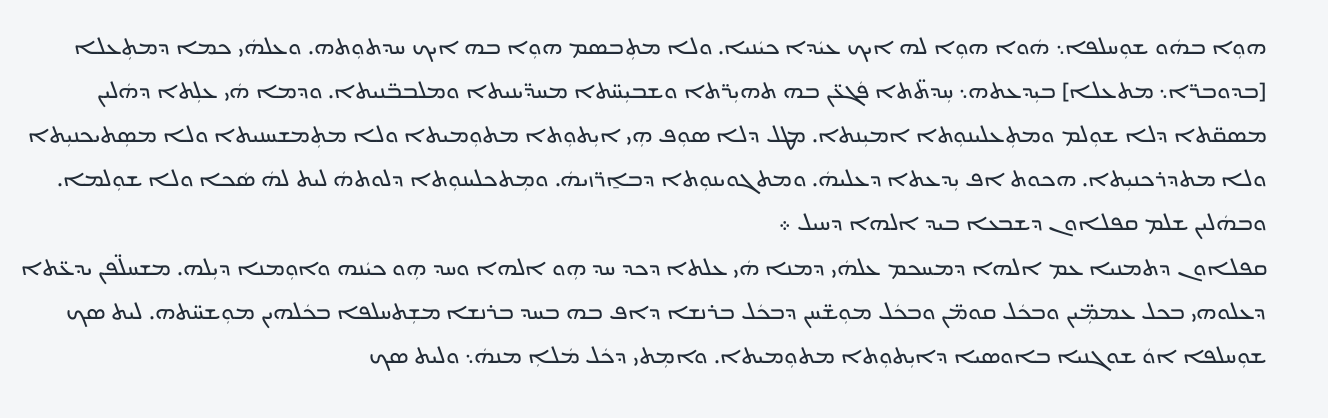ܗܘܼܐ ܒܗܿܘ ܫܘܼܚܠܦܐ܆ ܗܿܘܐ ܗܘܼܐ ܠܗ ܐܝܟ ܥܝܿܕܐ ܟܝܿܢܝܐ. ܘܠܐ ܡܬܼܒܣܡ ܗܘܼܐ ܒܗ ܐܝܟ ܚܕܬܘܼܬܗ. ܘܥܠܗܿܝ ܟܡܐ ܕܡܬܼܥܠܐ [ܒܕܘܒܪ̈ܐ܆ ܡܬܥܠܐ] ܒܝܼܕܥܬܗ܆ ܚܼܕܬ̈ܬܐ ܦܿܓܥ̈ܢ ܒܗ ܬܗܝܼܪ̈ܬܐ ܘܫܒܝܼܚ̈ܬܐ ܡܚܕ̈ܝܢܝܬܐ ܘܡܠܒܒ̈ܢܝܬܐ. ܘܕܡܐ ܗܿܝ ܥܠܼܬܐ ܕܗܿܠܝܢ ܡܣܩ̈ܬܐ ܕܠܐ ܫܘܼܠܡ ܘܡܬܼܥܠܝܢܘܼܬܐ ܐܡܝܼܢܬܐ. ܡܛܠ ܕܠܐ ܣܘܼܦ ܗܼܝ ܐܝܼܬܘܼܬܐ ܡܬܘܼܡܝܬܐ ܘܠܐ ܡܬܼܡܫܚܢܝܬܐ ܘܠܐ ܡܣܼܬܝܟܢܝܼܬܐ ܘܠܐ ܡܬܕܪܟܢܝܼܬܐ. ܗܟܘܬ ܐܦ ܝܼܕܥܬܐ ܕܥܠܝܗܿ. ܘܡܬܓܘܝܢܘܼܬܐ ܕܒܐ̱ܪ̈ܙܝܗܿ. ܘܡܼܬܟܠܝܢܘܼܬܐ ܕܠܘܬܗܿ ܠܝܬ ܠܗܿ ܣܿܟܐ ܘܠܐ ܫܘܼܠܡܐ. ܘܒܗܿܠܝܢ ܫܠܡ ܩܦܠܐܘܢ ܕܫܒܥܐ ܒܝܕ ܐܠܗܐ ܕܚܝܠ ܀
ܩܦܠܐܘܢ ܕܬܡܢܝܐ ܥܡ ܐܠܗܐ ܕܡܚܟܡ ܥܠܗܿܝ ܕܡܢܐ ܗܿܝ ܥܠܬܐ ܕܟܕ ܚܕ ܗܼܘ ܐܠܗܐ ܘܚܕ ܗܼܘ ܟܝܿܢܗ ܘܐܘܼܡܢܐ ܕܝܼܠܗ. ܡܫܚܠ̈ܦܢ ܝܕܥ̈ܬܐ ܕܥܠܘܗܝ ܒܟܠ ܥܡܡܼ̈ܝܢ ܘܒܟܿܠ ܩܘܡ̈ܢ ܘܒܟܿܠ ܡܘܼܫ̈ܚܢ ܕܒܟܿܠ ܒܪܢܫܐ ܕܐܦ ܒܗ ܒܚܕ ܒܪܢܫܐ ܡܫܼܬܚܠܦܐ ܒܟܿܠܗܝܢ ܡܘܼܫܚ̈ܬܗ. ܠܝܬ ܣܟ ܫܘܼܚܠܦܐ ܐܘܿ ܫܘܓܢܝܐ ܒܐܘܣܝܐ ܕܐܝܼܬܘܼܬܐ ܡܬܘܼܡܝܬܐ. ܘܐܡܼܬܝ ܕܟܿܠ ܡܿܠܐܼ ܡܢܗܿ܆ ܘܠܝܬ ܣܟ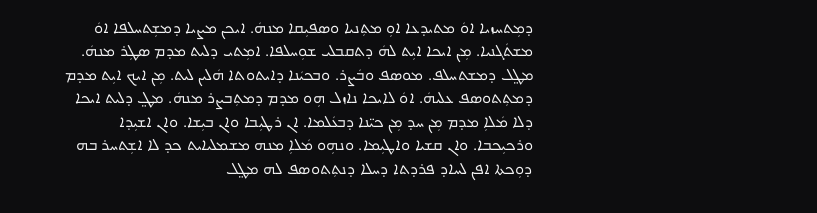ܕܡܼܬܚܙܝܐ ܐܘܿ ܡܬܝܕܥܐ ܐܘܼ ܡܬܼܢܝܐ ܘܣܦܝܼܩܐ ܡܢܗܿ. ܐܝܟܢ ܡܨܝܐ ܕܡܫܼܬܚܠܦܐ ܐܘܿ ܡܫܬܿܓܢܝܐ. ܡܼܢ ܐܝܟܐ ܐܝܼܬ ܠܗܿ ܕܬܩܒܠܝ ܫܘܼܚܠܦܐ. ܐܡܼܬܝ ܕܠܝܬ ܡܕܡ ܣܛܼܪ ܡܢܗܿ. ܡܛ݀ܠ ܕܡܫܬܚܠܦ. ܡܘܣܦ ܘܒܿܨܪ. ܘܒܟܝܿܢܐ ܕܐܝܬܘܬܐ ܗܿܠܝܢ ܠܝܬ. ܡܼܢ ܐܝܟ ܐܝܼܬ ܡܕܡ ܕܡܬܼܬܘܣܦ ܥܠܝܗܿ. ܐܘܿ ܠܐܝܟܐ ܢܐܙܠ ܗܼܘ ܡܕܡ ܕܡܬܼܒܨܪ ܡܢܗܿ. ܡܛ݀ ܕܠܝܬ ܐܝܟܐ ܕܠܐ ܡܿܠܐܼ ܡܕܡ ܡܼܢ ܚܕ ܡܼܢ ܟܝ̈ܢܐ ܕܒܥܿܠܡܐ. ܐܢ ܪܛܝܼܒܐ ܘܐܢ ܒܝܼܫܐ. ܘܐܢ ܐܫܝܼܕܐ ܘܪܟܝܼܟܒܐ. ܘܐܢ ܩܫܝܐ ܘܐܛܝܼܡܐ. ܘܢܗܼܘ ܡܿܠܐܼ ܡܢܗ ܡܫܡܠܝܐܝܬ ܟܕ ܠܐ ܐܫܼܬܚܪ ܒܗ ܕܘܼܟܬܐ ܐܦܢ ܠܚܐܕ ܦܪܕܬܐ ܕܚܠܐ ܕܢܬܼܬܘܣܦ ܠܗ ܡܛ݀ܠ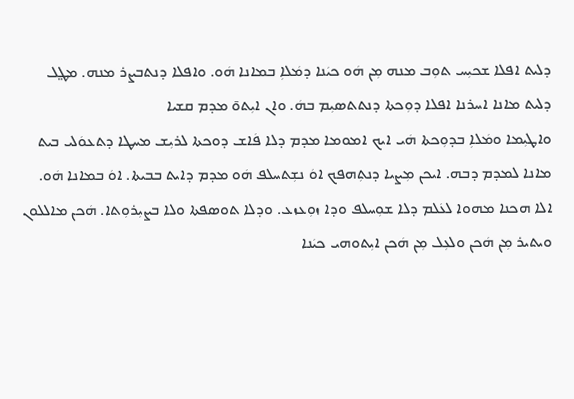ܕܠܝܬ ܐܦܠܐ ܫܟܝܼܚ ܬܘܼܒ ܡܢܗ ܡܼܢ ܗܿܘ ܟܝܿܢܐ ܕܡܿܠܐܼ ܒܡܐܢܐ ܗܿܘ. ܘܐܦܠܐ ܕܢܬܒܨܪ ܡܢܗ. ܡܛ݀ܠ ܕܠܝܬ ܡܐܢܐ ܐܚܪܢܐ ܐܦܠܐ ܕܘܼܟܬܐ ܕܢܬܬܣܝܼܡ ܒܗܿ. ܘܐܢ ܐܝܼܬܘ̄ ܡܕܡ ܩܫܝܐ
ܘܐܛܝܼܡܐ ܘܡܿܠܐܼ ܒܕܘܼܟܬܐ ܗܿܝ ܐܝܟ ܐܡܘܡܐ ܡܕܡ ܕܠܐ ܦܿܐܫ ܕܘܟܬܐ ܠܪܝܼܫ ܡܚܛܐ ܕܬܥܘܿܠܝ ܒܝܬ ܡܐܢܐ ܠܡܕܡ ܕܒܗ. ܐܝܟܢ ܡܼܨܝܐ ܕܢܬܼܗܦܟ ܐܘܿ ܢܫܼܬܚܠܦ ܗܿܘ ܡܕܡ ܕܐܝܬ ܒܒܝܬܐ. ܐܘܿ ܒܡܐܢܐ ܗܿܘ. ܐܠܐ ܗܟܢܐ ܡܗܘܐ ܠܥܿܠܡ ܕܠܐ ܫܘܼܚܠܦ ܘܕܐ ܙܘܼܥܙܥ. ܘܕܠܐ ܬܘܣܦܬܐ ܘܠܐ ܒܨܝܼܪܘܼܬܐ. ܗܿܟܢ ܡܐܠܠܘܢ ܘܝܬܝܪ ܡܼܢ ܗܿܟܢ ܘܠܥܼܠ ܡܼܢ ܗܿܟܢ ܐܝܼܬܘܗܝ ܟܝܿܢܐ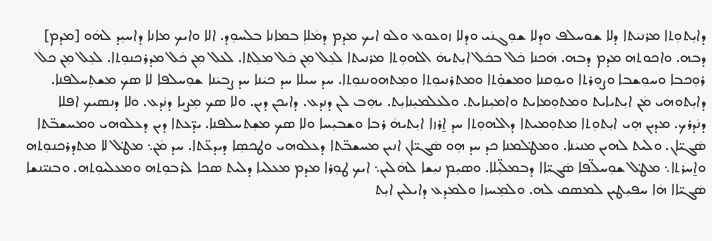ܕܐܝܼܬܘܼܬܐ ܡܪܢܝܿܬܐ ܕܠܐ ܫܘܚܠܦ ܘܕܠܐ ܫܘܼܓܢܿܝ ܘܕܠܐ ܙܘܥܘܥ ܘܠܘ ܐܝܟ ܡܕܡ ܕܡܿܠܐܼ ܒܡܐܢܐ ܒܠܚܘܼܕ. ܐܠܐ ܘܐܝܟ ܡܐܢܐ ܕܐܚܝܼܕ ܠܗܿܘ [ܡܕܡ] ܕܒܗ. ܘܐܟܘܬܗ ܡܕܡ ܕܒܗ. ܗܿܟܢܐ ܟܿܠ ܒܟܿܠ ܐܝܼܬܝܗܿ ܐܠܗܘܼܬܐ ܡܪܢܝܬܐ ܠܥܼܠ ܡܼܢ ܟܿܠ ܡܠܼܬܐ. ܠܥܠ ܡܼܢ ܟܿܠ ܡܕܪܟܢܘܼܬܐ. ܠܥܼܠ ܡܼܢ ܟܠܿ ܪܘܼܟܒܐ ܘܚܘܼܫܒܐ ܘܨܘܼܪܬܐ ܘܝܘܼܩܢܐ ܘܡܫܘܼ̇ܬܐ ܘܡܬܪܢܝܘܼܬܐ ܘܡܼܬܗܘܢܢܘܼܬܐ. ܚܕ ܚܝܠܐ ܚܕ ܟܝܿܢܐ ܚܕ ܨܒܝܿܢܐ ܫܘܼܚܠܦܐ ܠܐ ܣܟ ܡܫܬܼܚܠܦܢܐ. ܕܐܝܼܬܘܗܝ ܡܿܢ ܐܝܼܬܝܐܝܬ ܘܡܬܘܼܡܐܝܬ ܘܐܡܝܼܢܐܝܬ. ܘܠܥܠܡܝܼܢܐܝܼܬ. ܝܗܼܒ ܠܢ ܕܢܕܥ. ܕܐܝܟܢ ܕܝܢ. ܘܠܐ ܣܟ ܡܼܨܝܐ ܕܢܿܕܥ. ܘܠܐ ܕܢܣܝܟ ܐܦܠܐ ܕܢܿܕܪܟ. ܡܕܝܢ ܗܼܝ ܐܝܼܬܘܼܬܐ ܡܬܘܼܡܝܬܐ ܕܐܠܗܘܼܬܐ ܚܕ ܐ̱ܪܙܐ ܐܝܼܬܝܗܿ ܪܒܐ ܘܫܒܝܼܚܐ ܘܠܐ ܣܟ ܡܫܼܬܚܠܦܢܐ. ܝܕ̈ܥܬܐ ܕܝܢ ܕܥܠܘܗܝ ܘܡܚܫܒ̈ܬܐ ܣܿܓܝ̈ܐܢ. ܘܠܝܬ ܠܗܝܢ ܡܢܝܿܢܐ. ܘܡܛ݀ܠܡܢܐ ܟܕ ܚܕ ܗܼܘ ܣܿܓܝ̈ܐܢ ܐܢܝܢ ܡܚܫܒ̈ܬܐ ܕܥܠܘܗܝ ܘܛܟܣܼܐ ܕܝܕܥ̈ܬܐ. ܚܕ ܡܿܢ܆ ܡܛ݀ܠ ܠܐ ܡܬܕܪܟܢܘܼܬܗ ܘܐ̱ܚܪܬܐ܆ ܡܛ݀ܠ ܫܘܼܚܠ̈ܦܐ ܣܿܓܝ̈ܐܐ ܕܒܡܠ̈ܝܼܠܐ. ܘܣܝܼܡ ܢܝܼܫܐ ܠܗܿܠܝܢ܆ ܐܝܟ ܛܘܼܪܐ ܡܕܡ ܡܥܠܝܐ ܕܠܝܬ ܣܟܐ ܠܪܒܘܼܬܗ ܘܡܥܠܝܘܼܬܗ. ܘܒܢܝ̈ܢܫܐ ܣܿܓܝ̈ܐܐ ܗܿܐ ܚܦܝܼܛܝܢ ܠܡܣܩ ܠܗ. ܘܠܡܼܚܙܐ ܘܠܡܕܥ ܕܐܝܠܝܢ ܐܝܼܬ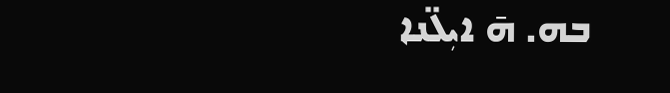ܒܗ. ܗ̄ ܐܝܼܠ̈ܢܐ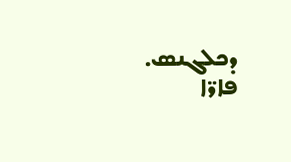ܕܟܠܓܢܣ. ܦܐܪ̈ܐ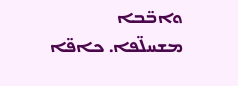ܘܐܒ̈ܒܐ ܡܫܚܠ̈ܦܐ. ܟܐܦ̈ܐ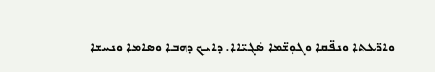ܘܐܪ̈ܥܬܐ ܘܢܦ̈ܩܐ ܘܓܘܼܫ̈ܡܐ ܣܿܓܝ̈ܐܐ. ܕܐܝܟ ܕܗܒܐ ܘܣܐܡܐ ܘܢܚܫܐ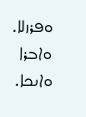ܘܦܪܙܠܐ. ܘܐܒܪܐ ܘܐܢܟܐ.